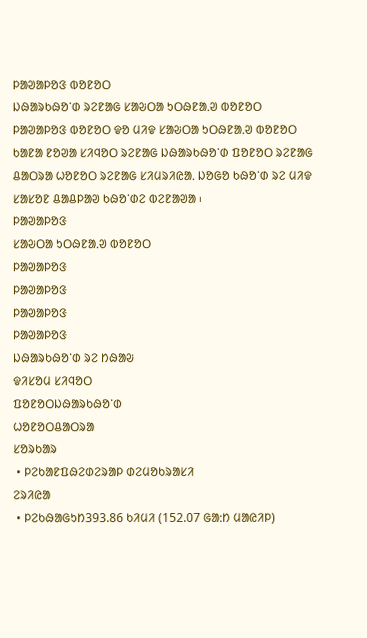ᱞᱟᱣᱟᱞᱚᱝ ᱵᱚᱱᱚᱛ
ᱡᱷᱟᱨᱠᱷᱚᱸᱰ ᱨᱮᱱᱟᱜ ᱥᱟᱶᱛᱟ ᱩᱛᱷᱱᱟᱹᱣ ᱵᱚᱱᱚᱛ
ᱞᱟᱣᱟᱞᱚᱝ ᱵᱚᱱᱚᱛ ᱫᱚ ᱢᱤᱫ ᱥᱟᱶᱛᱟ ᱩᱛᱷᱱᱟᱹᱣ ᱵᱚᱱᱚᱛ ᱠᱟᱱᱟ ᱱᱚᱣᱟ ᱥᱤᱧᱚᱛ ᱨᱮᱱᱟᱜ ᱡᱷᱟᱨᱠᱷᱚᱸᱰ ᱯᱚᱱᱚᱛ ᱨᱮᱱᱟᱜ ᱪᱟᱛᱨᱟ ᱦᱚᱱᱚᱛ ᱨᱮᱱᱟᱜ ᱥᱤᱢᱨᱤᱭᱟᱹ ᱡᱚᱜᱚ ᱠᱷᱚᱸᱰ ᱨᱮ ᱢᱤᱫ ᱥᱟᱥᱚᱱ ᱪᱟᱪᱞᱟᱣ ᱠᱷᱚᱸᱰᱮ ᱵᱮᱱᱟᱣᱟ ᱾
ᱞᱟᱣᱟᱞᱚᱝ
ᱥᱟᱶᱛᱟ ᱩᱛᱷᱱᱟᱹᱣ ᱵᱚᱱᱚᱛ
ᱞᱟᱣᱟᱞᱚᱝ
ᱞᱟᱣᱟᱞᱚᱝ
ᱞᱟᱣᱟᱞᱚᱝ
ᱞᱟᱣᱟᱞᱚᱝ
ᱡᱷᱟᱨᱠᱷᱚᱸᱰ ᱨᱮ ᱴᱷᱟᱶ
ᱫᱤᱥᱚᱢ ᱥᱤᱧᱚᱛ
ᱯᱚᱱᱚᱛᱡᱷᱟᱨᱠᱷᱚᱸᱰ
ᱦᱚᱱᱚᱛᱪᱟᱛᱨᱟ
ᱥᱚᱨᱠᱟᱨ
 • ᱞᱮᱠᱟᱱᱯᱷᱮᱰᱮᱨᱟᱞ ᱰᱮᱢᱚᱠᱨᱟᱥᱤ
ᱮᱨᱤᱭᱟ
 • ᱞᱮᱠᱷᱟᱜᱩᱴ393.86 ᱠᱤᱢᱤ (152.07 ᱜᱟᱺᱴ ᱢᱟᱭᱤᱞ)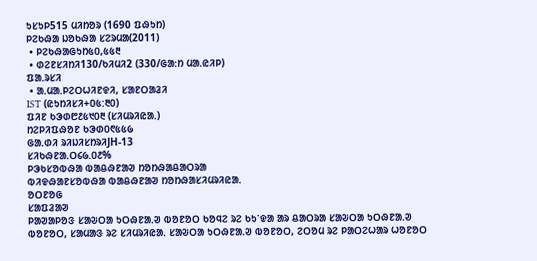ᱩᱥᱩᱞ515 ᱢᱤᱴᱚᱨ (1690 ᱯᱷᱩᱴ)
ᱞᱮᱠᱷᱟ ᱡᱚᱠᱷᱟ ᱥᱮᱨᱢᱟ(2011)
 • ᱞᱮᱠᱷᱟᱜᱩᱴ᱕᱐,᱕᱕᱓
 • ᱰᱮᱱᱥᱤᱴᱤ130/ᱠᱤᱢᱤ2 (330/ᱜᱟᱺᱴ ᱢᱟᱹᱭᱤᱞ)
ᱯᱟᱹᱨᱥᱤ
 • ᱟᱹᱢᱟᱹᱞᱮᱛᱦᱤᱱᱫᱤ, ᱥᱟᱱᱛᱟᱲᱤ
IST (ᱭᱩᱴᱤᱥᱤ+᱐᱕:᱓᱐)
ᱯᱤᱱ ᱠᱳᱰ᱘᱒᱕᱑᱐᱓ (ᱥᱤᱢᱨᱤᱭᱟᱹ)
ᱴᱮᱞᱤᱯᱷᱚᱱ ᱠᱳᱰ᱐᱖᱕᱕᱙
ᱜᱟᱹᱰᱤ ᱨᱤᱡᱤᱥᱴᱨᱤJH-13
ᱥᱤᱠᱷᱱᱟᱹᱛ᱔᱙.᱐᱒%
ᱞᱳᱠᱥᱚᱵᱷᱟ ᱵᱟᱪᱷᱱᱟᱣ ᱴᱚᱴᱷᱟᱪᱟᱛᱨᱟ
ᱵᱤᱫᱷᱟᱱᱥᱚᱵᱷᱟ ᱵᱟᱪᱷᱱᱟᱣ ᱴᱚᱴᱷᱟᱥᱤᱢᱨᱤᱭᱟᱹ
ᱚᱛᱱᱚᱜ
ᱥᱟᱯᱲᱟᱣ
ᱞᱟᱣᱟᱞᱚᱝ ᱥᱟᱶᱛᱟ ᱩᱛᱷᱱᱟᱹᱣ ᱵᱚᱱᱚᱛ ᱠᱚᱧᱮ ᱨᱮ ᱠᱩᱸᱫᱟ ᱟᱨ ᱪᱟᱛᱨᱟ ᱥᱟᱶᱛᱟ ᱩᱛᱷᱱᱟᱹᱣ ᱵᱚᱱᱚᱛ, ᱥᱟᱢᱟᱝ ᱨᱮ ᱥᱤᱢᱨᱤᱭᱟᱹ ᱥᱟᱶᱛᱟ ᱩᱛᱷᱱᱟᱹᱣ ᱵᱚᱱᱚᱛ, ᱮᱛᱚᱢ ᱨᱮ ᱞᱟᱛᱮᱦᱟᱨ ᱦᱚᱱᱚᱛ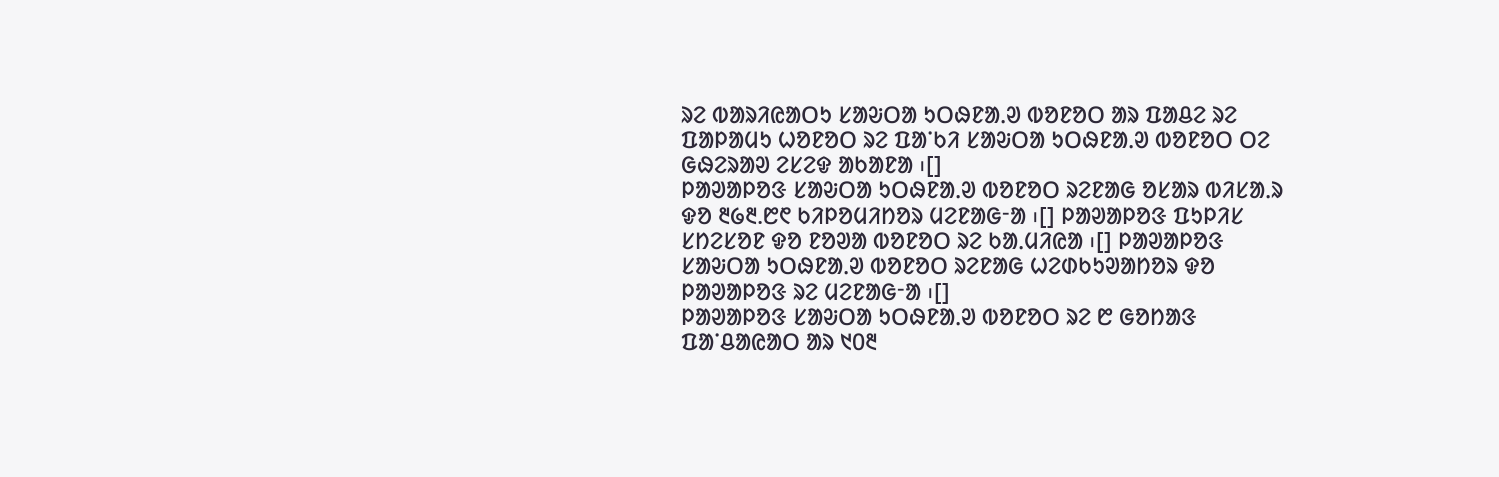ᱨᱮ ᱵᱟᱨᱤᱭᱟᱛᱩ ᱥᱟᱶᱛᱟ ᱩᱛᱷᱱᱟᱹᱣ ᱵᱚᱱᱚᱛ ᱟᱨ ᱯᱟᱪᱮ ᱨᱮ ᱯᱟᱞᱟᱢᱩ ᱦᱚᱱᱚᱛ ᱨᱮ ᱯᱟᱸᱠᱤ ᱥᱟᱶᱛᱟ ᱩᱛᱷᱱᱟᱹᱣ ᱵᱚᱱᱚᱛ ᱛᱮ ᱜᱷᱮᱨᱟᱣ ᱮᱥᱮᱫ ᱟᱠᱟᱱᱟ ᱾[]
ᱞᱟᱣᱟᱞᱚᱝ ᱥᱟᱶᱛᱟ ᱩᱛᱷᱱᱟᱹᱣ ᱵᱚᱱᱚᱛ ᱨᱮᱱᱟᱜ ᱚᱥᱟᱨ ᱵᱤᱥᱟᱹᱨ ᱫᱚ ᱓᱙᱓.᱘᱖ ᱠᱤᱞᱚᱢᱤᱴᱚᱨ ᱢᱮᱱᱟᱜᱼᱟ ᱾[] ᱞᱟᱣᱟᱞᱚᱝ ᱯᱩᱞᱤᱥ ᱥᱴᱮᱥᱚᱱ ᱫᱚ ᱱᱚᱣᱟ ᱵᱚᱱᱚᱛ ᱨᱮ ᱠᱟᱹᱢᱤᱭᱟ ᱾[] ᱞᱟᱣᱟᱞᱚᱝ ᱥᱟᱶᱛᱟ ᱩᱛᱷᱱᱟᱹᱣ ᱵᱚᱱᱚᱛ ᱨᱮᱱᱟᱜ ᱦᱮᱰᱠᱩᱣᱟᱴᱚᱨ ᱫᱚ ᱞᱟᱣᱟᱞᱚᱝ ᱨᱮ ᱢᱮᱱᱟᱜᱼᱟ ᱾[]
ᱞᱟᱣᱟᱞᱚᱝ ᱥᱟᱶᱛᱟ ᱩᱛᱷᱱᱟᱹᱣ ᱵᱚᱱᱚᱛ ᱨᱮ ᱘ ᱜᱚᱴᱟᱝ ᱯᱟᱸᱪᱟᱭᱟᱛ ᱟᱨ ᱑᱐᱓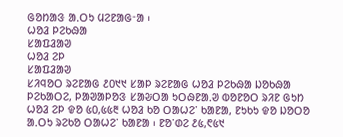ᱜᱚᱴᱟᱝ ᱟᱹᱛᱩ ᱢᱮᱱᱟᱜᱼᱟ ᱾
ᱦᱚᱲ ᱞᱮᱠᱷᱟ
ᱥᱟᱯᱲᱟᱣ
ᱦᱚᱲ ᱮᱞ
ᱥᱟᱯᱲᱟᱣ
ᱥᱤᱧᱚᱛ ᱨᱮᱱᱟᱜ ᱒᱐᱑᱑ ᱥᱟᱞ ᱨᱮᱱᱟᱜ ᱦᱚᱲ ᱞᱮᱠᱷᱟ ᱡᱚᱠᱷᱟ ᱞᱮᱠᱟᱛᱮ, ᱞᱟᱣᱟᱞᱚᱝ ᱥᱟᱶᱛᱟ ᱩᱛᱷᱱᱟᱹᱣ ᱵᱚᱱᱚᱛ ᱨᱤᱱ ᱜᱩᱴ ᱦᱚᱲ ᱮᱞ ᱫᱚ ᱕᱐,᱕᱕᱓ ᱦᱚᱲ ᱠᱚ ᱛᱟᱦᱮᱸ ᱠᱟᱱᱟ, ᱱᱩᱠᱩ ᱫᱚ ᱡᱚᱛᱚ ᱟᱹᱛᱩ ᱨᱮᱠᱚ ᱛᱟᱦᱮᱸ ᱠᱟᱱᱟ ᱾ ᱱᱚᱸᱰᱮ ᱒᱕,᱖᱕᱑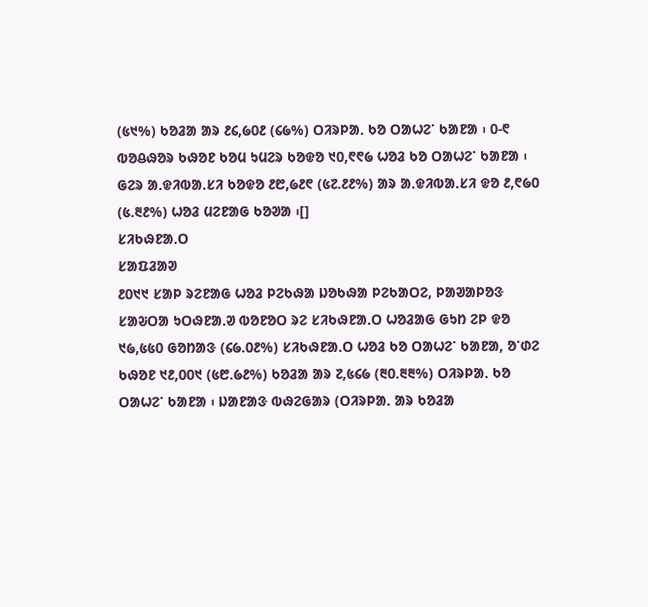(᱕᱑%) ᱠᱚᱲᱟ ᱟᱨ ᱒᱔,᱙᱐᱒ (᱔᱙%) ᱛᱤᱨᱞᱟᱹ ᱠᱚ ᱛᱟᱦᱮᱸ ᱠᱟᱱᱟ ᱾ ᱐-᱖ ᱵᱚᱪᱷᱚᱨ ᱠᱷᱚᱱ ᱠᱚᱢ ᱩᱢᱮᱨ ᱠᱚᱫᱚ ᱑᱐,᱖᱖᱙ ᱦᱚᱲ ᱠᱚ ᱛᱟᱦᱮᱸ ᱠᱟᱱᱟ ᱾ ᱜᱮᱨ ᱟᱹᱫᱤᱵᱟᱹᱥᱤ ᱠᱚᱫᱚ ᱒᱘,᱙᱒᱖ (᱕᱗.᱒᱒%) ᱟᱨ ᱟᱹᱫᱤᱵᱟᱹᱥᱤ ᱫᱚ ᱒,᱖᱙᱐ (᱕.᱓᱒%) ᱦᱚᱲ ᱢᱮᱱᱟᱜ ᱠᱚᱣᱟ ᱾[]
ᱥᱤᱠᱷᱱᱟᱹᱛ
ᱥᱟᱯᱲᱟᱣ
᱒᱐᱑᱑ ᱥᱟᱞ ᱨᱮᱱᱟᱜ ᱦᱚᱲ ᱞᱮᱠᱷᱟ ᱡᱚᱠᱷᱟ ᱞᱮᱠᱟᱛᱮ, ᱞᱟᱣᱟᱞᱚᱝ ᱥᱟᱶᱛᱟ ᱩᱛᱷᱱᱟᱹᱣ ᱵᱚᱱᱚᱛ ᱨᱮ ᱥᱤᱠᱷᱱᱟᱹᱛ ᱦᱚᱲᱟᱜ ᱜᱩᱴ ᱮᱞ ᱫᱚ ᱑᱙,᱕᱕᱐ ᱜᱚᱴᱟᱝ (᱔᱙.᱐᱒%) ᱥᱤᱠᱷᱱᱟᱹᱛ ᱦᱚᱲ ᱠᱚ ᱛᱟᱦᱮᱸ ᱠᱟᱱᱟ, ᱚᱸᱰᱮ ᱠᱷᱚᱱ ᱑᱒,᱐᱐᱑ (᱕᱘.᱙᱒%) ᱠᱚᱲᱟ ᱟᱨ ᱗,᱕᱔᱙ (᱓᱐.᱓᱓%) ᱛᱤᱨᱞᱟᱹ ᱠᱚ ᱛᱟᱦᱮᱸ ᱠᱟᱱᱟ ᱾ ᱡᱟᱱᱟᱝ ᱵᱷᱮᱜᱟᱨ (ᱛᱤᱨᱞᱟᱹ ᱟᱨ ᱠᱚᱲᱟ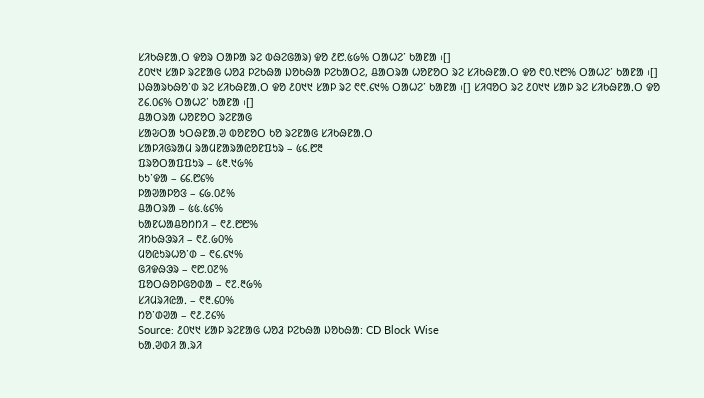ᱥᱤᱠᱷᱱᱟᱹᱛ ᱫᱚᱨ ᱛᱟᱞᱟ ᱨᱮ ᱵᱷᱮᱜᱟᱨ) ᱫᱚ ᱒᱘.᱕᱙% ᱛᱟᱦᱮᱸ ᱠᱟᱱᱟ ᱾[]
᱒᱐᱑᱑ ᱥᱟᱞ ᱨᱮᱱᱟᱜ ᱦᱚᱲ ᱞᱮᱠᱷᱟ ᱡᱚᱠᱷᱟ ᱞᱮᱠᱟᱛᱮ, ᱪᱟᱛᱨᱟ ᱦᱚᱱᱚᱛ ᱨᱮ ᱥᱤᱠᱷᱱᱟᱹᱛ ᱫᱚ ᱖᱐.᱑᱘% ᱛᱟᱦᱮᱸ ᱠᱟᱱᱟ ᱾[] ᱡᱷᱟᱨᱠᱷᱚᱸᱰ ᱨᱮ ᱥᱤᱠᱷᱱᱟᱹᱛ ᱫᱚ ᱒᱐᱑᱑ ᱥᱟᱞ ᱨᱮ ᱖᱖.᱔᱑% ᱛᱟᱦᱮᱸ ᱠᱟᱱᱟ ᱾[] ᱥᱤᱧᱚᱛ ᱨᱮ ᱒᱐᱑᱑ ᱥᱟᱞ ᱨᱮ ᱥᱤᱠᱷᱱᱟᱹᱛ ᱫᱚ ᱗᱔.᱐᱔% ᱛᱟᱦᱮᱸ ᱠᱟᱱᱟ ᱾[]
ᱪᱟᱛᱨᱟ ᱦᱚᱱᱚᱛ ᱨᱮᱱᱟᱜ
ᱥᱟᱶᱛᱟ ᱩᱛᱷᱱᱟᱹᱣ ᱵᱚᱱᱚᱛ ᱠᱚ ᱨᱮᱱᱟᱜ ᱥᱤᱠᱷᱱᱟᱹᱛ
ᱥᱟᱞᱤᱜᱨᱟᱢ ᱨᱟᱢᱱᱟᱨᱟᱭᱚᱱᱯᱩᱨ – ᱕᱔.᱘᱓
ᱯᱨᱚᱛᱟᱯᱯᱩᱨ – ᱕᱓.᱑᱙%
ᱠᱩᱸᱫᱟ – ᱔᱔.᱘᱔%
ᱞᱟᱣᱟᱞᱚᱝ – ᱔᱙.᱐᱒%
ᱪᱟᱛᱨᱟ – ᱕᱕.᱕᱔%
ᱠᱟᱱᱦᱟᱪᱚᱴᱴᱤ – ᱖᱒.᱘᱘%
ᱤᱴᱠᱷᱳᱨᱤ – ᱖᱒.᱙᱐%
ᱢᱚᱭᱩᱨᱦᱚᱸᱰ – ᱖᱔.᱔᱑%
ᱜᱤᱫᱷᱳᱨ – ᱖᱘.᱐᱗%
ᱯᱚᱛᱷᱚᱞᱜᱚᱰᱟ – ᱖᱗.᱓᱙%
ᱥᱤᱢᱨᱤᱭᱟᱹ – ᱖᱓.᱔᱐%
ᱴᱚᱸᱰᱣᱟ – ᱖᱒.᱗᱔%
Source: ᱒᱐᱑᱑ ᱥᱟᱞ ᱨᱮᱱᱟᱜ ᱦᱚᱲ ᱞᱮᱠᱷᱟ ᱡᱚᱠᱷᱟ: CD Block Wise
ᱠᱟᱹᱣᱰᱤ ᱟᱹᱨᱤ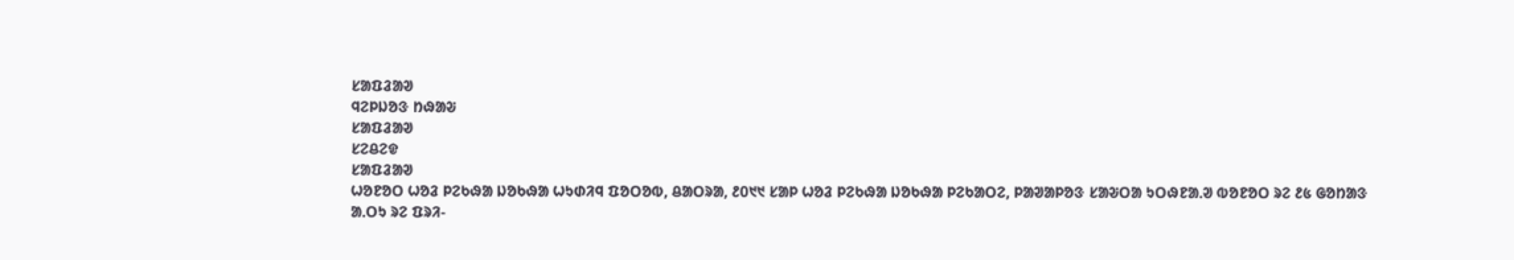ᱥᱟᱯᱲᱟᱣ
ᱧᱮᱞᱡᱚᱝ ᱴᱷᱟᱶ
ᱥᱟᱯᱲᱟᱣ
ᱥᱮᱪᱮᱫ
ᱥᱟᱯᱲᱟᱣ
ᱦᱚᱱᱚᱛ ᱦᱚᱲ ᱞᱮᱠᱷᱟ ᱡᱚᱠᱷᱟ ᱦᱩᱰᱤᱧ ᱯᱚᱛᱚᱵ, ᱪᱟᱛᱨᱟ, ᱒᱐᱑᱑ ᱥᱟᱞ ᱦᱚᱲ ᱞᱮᱠᱷᱟ ᱡᱚᱠᱷᱟ ᱞᱮᱠᱟᱛᱮ, ᱞᱟᱣᱟᱞᱚᱝ ᱥᱟᱶᱛᱟ ᱩᱛᱷᱱᱟᱹᱣ ᱵᱚᱱᱚᱛ ᱨᱮ ᱒᱕ ᱜᱚᱴᱟᱝ ᱟᱹᱛᱩ ᱨᱮ ᱯᱨᱤ-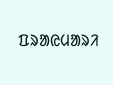ᱯᱨᱟᱭᱢᱟᱨᱤ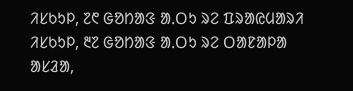ᱤᱥᱠᱩᱞ, ᱗᱖ ᱜᱚᱴᱟᱝ ᱟᱹᱛᱩ ᱨᱮ ᱯᱨᱟᱭᱢᱟᱨᱤ ᱤᱥᱠᱩᱞ, ᱓᱗ ᱜᱚᱴᱟᱝ ᱟᱹᱛᱩ ᱨᱮ ᱛᱟᱱᱟᱞᱟ ᱟᱥᱲᱟ,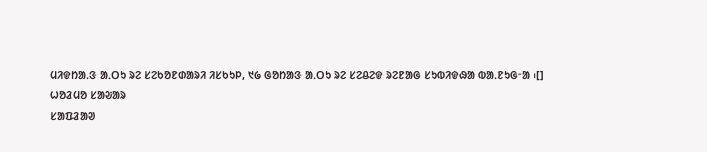ᱢᱤᱫᱴᱟᱹᱝ ᱟᱹᱛᱩ ᱨᱮ ᱥᱮᱠᱚᱱᱰᱟᱨᱤ ᱤᱥᱠᱩᱞ, ᱑᱙ ᱜᱚᱴᱟᱝ ᱟᱹᱛᱩ ᱨᱮ ᱥᱮᱪᱮᱫ ᱨᱮᱱᱟᱜ ᱥᱩᱵᱤᱫᱷᱟ ᱵᱟᱹᱱᱩᱜᱼᱟ ᱾[]
ᱦᱚᱲᱢᱚ ᱥᱟᱶᱟᱨ
ᱥᱟᱯᱲᱟᱣ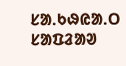ᱥᱟᱹᱠᱷᱭᱟᱹᱛ
ᱥᱟᱯᱲᱟᱣ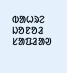ᱵᱟᱦᱨᱮ ᱡᱚᱱᱚᱲ
ᱥᱟᱯᱲᱟᱣ